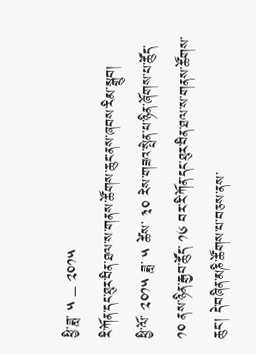ཕྱི་ཟླ་ ༥ – ༢༠༡༥
རི་ཀོན་དང་ཐུར་བིན་ཐལ་ས་གནས་ཚོགས་ཆུང་ནས་ཞབས་རིམ་སྒྲུབ།
ཕྱི་ལོ་ ༢༠༡༥ ཟླ་ ༥ ཚེས་ ༣༠ རེས་གཟའ་སྤེན་པ་ཉིན་ཞོགས་པ་ཚོུད་ ༡༠ ནས་ཉིན་རྒྱབ་ཚོུད་ ༡༦ བར་རི་ཀོན་དང་ཐུར་བིན་ཐལ་ས་གནས་ཚོགས་ཆུང་། དེ་བཞིན་མཎི་ཚོགས་པ་བཅས་ནས་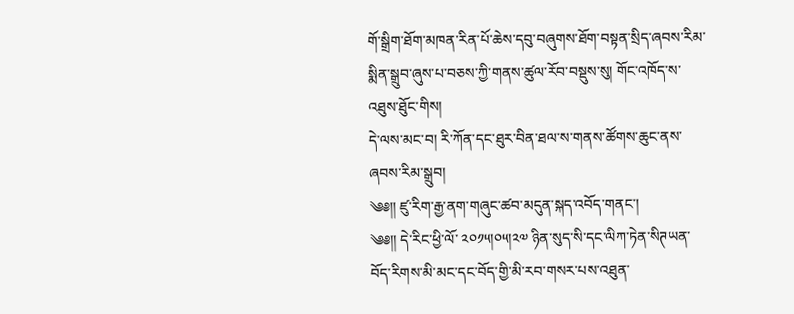གོ་སྒྲིག་ཐོག་མཁན་རིན་པོ་ཆེས་དབུ་བཞུགས་ཐོག་བསྟན་སྲིད་ཞབས་རིམ་སྨིན་སྒྲུབ་ཞུས་པ་བཅས་ཀྱི་གནས་ཚུལ་རོབ་བསྡུས་སུ། གོང་འཁོད་ས་འཐུས་ཐོུང་གིས།
དེ་ལས་མང་བ། རི་ཀོན་དང་ཐུར་བིན་ཐལ་ས་གནས་ཚོགས་ཆུང་ནས་ཞབས་རིམ་སྒྲུབ།
༄༅།། ཛུ་རིག་རྒྱ་ནག་གཞུང་ཚབ་མདུན་སྐད་འབོད་གནང་།
༄༅།། དེ་རིང་ཕྱི་ལོ་ ༢༠༡༥།༠༥།༢༧ ཉིན་སུད་སི་དང་ལིཀ་ཏེན་སིཊཡན་བོད་རིགས་མི་མང་དང་བོད་གྱི་མི་རབ་གསར་པས་འཐུན་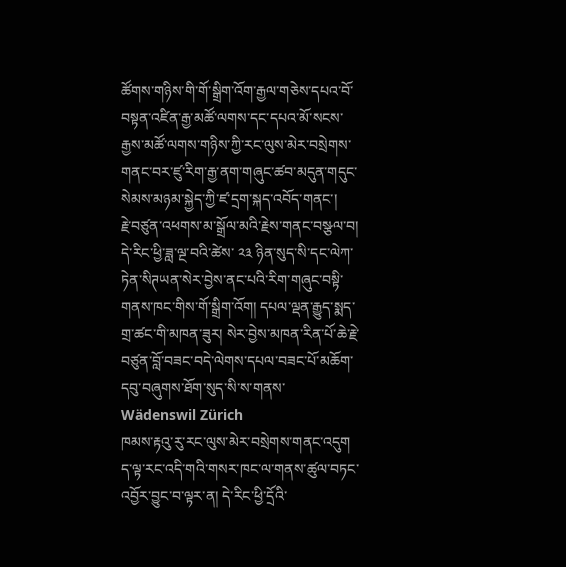ཚོགས་གཉིས་གི་གོ་སྒྲིག་འོག་རྒྱལ་གཅེས་དཔའ་བོ་བསྟན་འཛིན་རྒྱ་མཚོ་ལགས་དང་དཔའ་མོ་སངས་རྒྱས་མཚོ་ལགས་གཉིས་ཀྱི་རང་ལུས་མེར་བསྲེགས་གནང་བར་ཛུ་རིག་རྒྱ་ནག་གཞུང་ཚབ་མདུན་གདུང་སེམས་མཉམ་སྐྱེད་ཀྱི་ཛ་དྲག་སྐད་འབོད་གནང་།
རྗེ་བཙུན་འཕགས་མ་སྒྲོལ་མའི་རྗེས་གནང་བསྩལ་བ།
དེ་རིང་ཕྱི་ཟླ་ལྔ་བའི་ཚེས་ ༢༣ ཉིན་སུད་སི་དང་ལེཀ་ཏེན་སིཊཡན་སེར་བྱེས་ནང་པའི་རིག་གཞུང་བསྟི་གནས་ཁང་གིས་གོ་སྒྲིག་འོག། དཔལ་ལྡན་རྒྱུད་སྨད་གྲ་ཚང་གི་མཁན་ཟུར། སེར་བྱེས་མཁན་རིན་པོ་ཆེ་རྗེ་བཙུན་བློ་བཟང་བདེ་ལེགས་དཔལ་བཟང་པོ་མཆོག་དབུ་བཞུགས་ཐོག་སུད་སི་ས་གནས་ Wädenswil Zürich
ཁམས་རྟའུ་རུ་རང་ལུས་མེར་བསྲེགས་གནང་འདུག
ད་ལྟ་རང་འདི་གའི་གསར་ཁང་ལ་གནས་ཚུལ་བཏང་འབྱོར་བྱུང་བ་ལྟར་ན། དེ་རིང་ཕྱི་དྲོའི་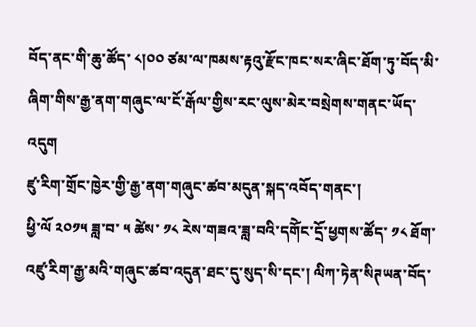བོད་ནང་གི་ཆུ་ཚོད་ ༨།༠༠ ཙམ་ལ་ཁམས་རྟའུ་རྫོང་ཁང་སར་ཞིང་ཐོག་ཏུ་བོད་མི་ཞིག་གིས་རྒྱ་ནག་གཞུང་ལ་ངོ་རྒོལ་གྱིས་རང་ལུས་མེར་བསྲེགས་གནང་ཡོད་འདུག
ཛུ་རིག་གྲོང་ཁྱེར་གྱི་རྒྱ་ནག་གཞུང་ཚབ་མདུན་སྐད་འབོད་གནང་།
ཕྱི་ལོ ༢༠༡༥ ཟླ་བ་ ༥ ཚེས་ ༡༨ རེས་གཟའ་ཟླ་བའི་དགོེང་དྲོ་ཕྱགས་ཚོད་ ༡༨ ཐོག་འཛུ་རིག་རྒྱ་མའི་གཞུང་ཚབ་འདུན་ཐང་དུ་སུད་སི་དང་། ལིཀ་ཏེན་སིཊཡན་བོད་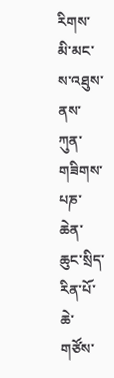རིགས་མི་མང་ས་འཐུས་ནས་ཀུན་གཟིགས་པཎ་ཆེན་ཆུང་སྲིད་རིན་པོ་ཆེ་གཙོས་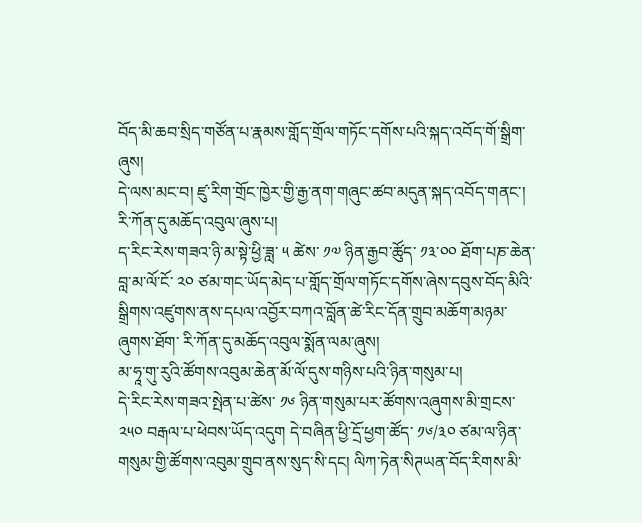བོད་མི་ཆབ་སྲིད་གཙོན་པ་རྣམས་གློད་གྲོལ་གཏོང་དགོས་པའི་སྐད་འབོད་གོ་སྒྲིག་ཞུས།
དེ་ལས་མང་བ། ཛུ་རིག་གྲོང་ཁྱེར་གྱི་རྒྱ་ནག་གཞུང་ཚབ་མདུན་སྐད་འབོད་གནང་།
རི་ཀོན་དུ་མཆོད་འབུལ་ཞུས་པ།
ད་རིང་རེས་གཟའ་ཉི་མ་སྟེ་ཕྱི་ཟླ་ ༥ ཚེས་ ༡༧ ཉིན་རྒྱབ་ཚོུད་ ༡༣་༠༠ ཐོག་པཎ་ཆེན་བླ་མ་ལོ་ངོ་ ༢༠ ཙམ་གང་ཡོད་མེད་པ་གློད་གྲོལ་གཏོང་དགོས་ཞེས་དབུས་བོད་མིའི་སྒྲིགས་འཛུགས་ནས་དཔལ་འབྱོར་བཀའ་བློན་ཚེ་རིང་དོན་གྲུབ་མཆོག་མཉམ་ཞུགས་ཐོག་ རི་ཀོན་དུ་མཆོད་འབུལ་སྨོན་ལམ་ཞུས།
མ་ཧཱ་གུ་རུའི་ཚོགས་འབུམ་ཆེན་མོ་ལོ་དུས་གཉིས་པའི་ཉིན་གསུམ་པ།
དེ་རིང་རེས་གཟའ་སྤེན་པ་ཚེས་ ༡༦ ཉིན་གསུམ་པར་ཚོགས་འཞུགས་མི་གྲངས་ ༢༥༠ བརྒལ་པ་ཕེབས་ཡོད་འདུག དེ་བཞིན་ཕྱི་དྲོ་ཕྱག་ཚོད་ ༡༦/༣༠ ཙམ་ལ་ཉིན་གསུམ་གྱི་ཚོགས་འབུམ་གྲུབ་ནས་སུད་སི་དང། ལིཀ་ཏེན་སིཊཡན་བོད་རིགས་མི་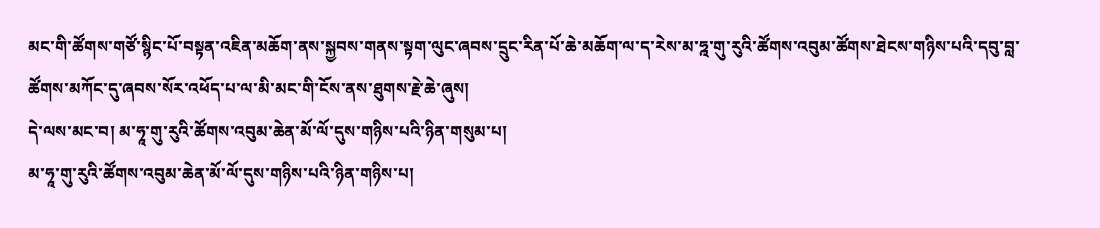མང་གི་ཚོགས་གཙོ་སྙིང་པོ་བསྟན་འཇིན་མཆོག་ནས་སྐྱབས་གནས་སྟག་ལུང་ཞབས་དྲུང་རིན་པོ་ཆེ་མཆོག་ལ་ད་རེས་མ་ཧྰ་གུ་རུའི་ཚོགས་འབུམ་ཚོགས་ཐེངས་གཉིས་པའི་དབུ་བླ་ཚོགས་མཀོང་དུ་ཞབས་སོར་འཕོད་པ་ལ་མི་མང་གི་ངོས་ནས་ཐུགས་རྗེ་ཆེ་ཞུས།
དེ་ལས་མང་བ། མ་ཧཱ་གུ་རུའི་ཚོགས་འབུམ་ཆེན་མོ་ལོ་དུས་གཉིས་པའི་ཉིན་གསུམ་པ།
མ་ཧཱ་གུ་རུའི་ཚོགས་འབུམ་ཆེན་མོ་ལོ་དུས་གཉིས་པའི་ཉིན་གཉིས་པ།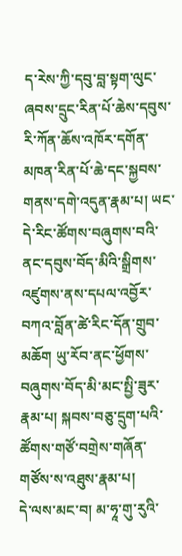ད་རེས་ཀྱི་དབུ་བླ་སྟག་ལུང་ཞབས་དྲུང་རིན་པོ་ཆེས་དབུས་རི་ཀོན་ཆོས་འཁོར་དགོན་མཁན་རིན་པོ་ཆེ་དང་སྐྱབས་གནས་དགེ་འདུན་རྣམ་པ། ཡང་དེ་རིང་ཚོགས་བཞུགས་བའི་ནང་དབུས་བོད་མིའི་སྒྲིགས་འཛུགས་ནས་དཔལ་འབྱོར་བཀའ་བློན་ཚེ་རིང་དོན་གྲུབ་མཆོག ཡུ་རོབ་ནང་ཕྱོགས་བཞུགས་བོད་མི་མང་སྤྱི་ཟུར་རྣམ་པ། སྐབས་བཅུ་དྲུག་པའི་ཚོགས་གཙོ་བགྲེས་གཞོན་གཙོས་ས་འཐུས་རྣམ་པ།
དེ་ལས་མང་བ། མ་ཧཱ་གུ་རུའི་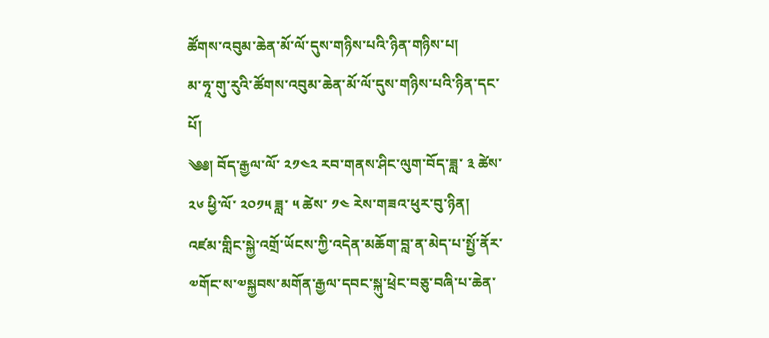ཚོགས་འབུམ་ཆེན་མོ་ལོ་དུས་གཉིས་པའི་ཉིན་གཉིས་པ།
མ་ཧཱ་གུ་རུའི་ཚོགས་འབུམ་ཆེན་མོ་ལོ་དུས་གཉིས་པའི་ཉིན་དང་པོ།
༄༅། བོད་རྒྱལ་ལོ་ ༢༡༤༢ རབ་གནས་ཤིང་ལུག་བོད་ཟླ་ ༣ ཚེས་ ༢༦ ཕྱི་ལོ་ ༢༠༡༥ ཟླ་ ༥ ཚེས་ ༡༤ རེས་གཟའ་ཕུར་བུ་ཉིན། འཛམ་གླིང་སྐྱེ་འགྲོ་ཡོངས་ཀྱི་འདེན་མཆོག་བླ་ན་མེད་པ་སྤྱོ་ནོར་༧གོང་ས་༧སྐྱབས་མགོན་རྒྱལ་དབང་སྐུ་ཕྲེང་བཅུ་བཞི་པ་ཆེན་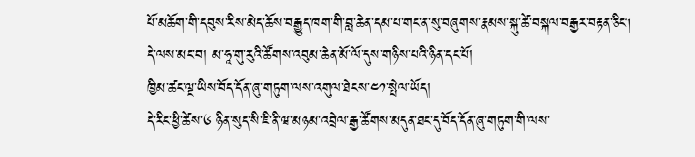པོ་མཆོག་གི་དབུས་རིས་མེད་ཆོས་བརྒྱུད་ཁག་གི་བླ་ཆེན་དམ་པ་གང་ན་སུ་བཞུགས་རྣམས་སྐུ་ཚེ་བསྐལ་བརྒྱར་བརྟན་ཅིང།
དེ་ལས་མང་བ། མ་ཧཱ་གུ་རུའི་ཚོགས་འབུམ་ཆེན་མོ་ལོ་དུས་གཉིས་པའི་ཉིན་དང་པོ།
ཁྱིམ་ཚང་ལྔ་ཡིས་བོད་དོན་ཞུ་གཏུག་ལས་འགུལ་ཐེངས་༤༡་སྤེལ་ཡོད།
དེ་རིང་ཕྱི་ཚེས་༦ ཉིན་སུད་སི་ཇི་ནི་ཝ་མཉམ་འབྲེལ་རྒྱ་ཚོགས་མདུན་ཐང་དུ་བོད་དོན་ཞུ་གཏུག་གི་ལས་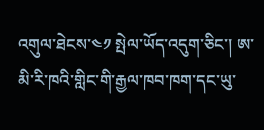འགུལ་ཐེངས་༤༡ སྤེལ་ཡོད་འདུག་ཅིང་། ཨ་མི་རི་ཁའི་གླིང་གི་རྒྱལ་ཁབ་ཁག་དང་ཡུ་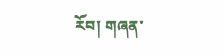རོབ། གཞན་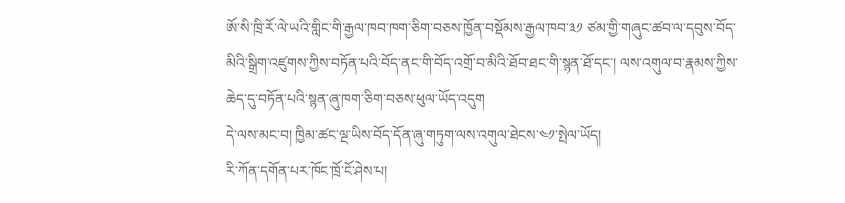ཨོ་སི་ཁྲི་རོ་ལེ་ཡའི་གླིང་གི་རྒྱལ་ཁབ་ཁག་ཅིག་བཅས་ཁྱོན་བསྡོམས་རྒྱལ་ཁབ་༣༡ ཙམ་གྱི་གཞུང་ཚབ་ལ་དབུས་བོད་མིའི་སྒྲིག་འཛུགས་ཀྱིས་བཏོན་པའི་བོད་ནང་གི་བོད་འགྲོ་བ་མིའི་ཐོབ་ཐང་གི་སྙན་ཐོ་དང་། ལས་འགུལ་བ་རྣམས་ཀྱིས་ཆེད་དུ་བཏོན་པའི་སྙན་ཞུ་ཁག་ཅིག་བཅས་ཕུལ་ཡོད་འདུག
དེ་ལས་མང་བ། ཁྱིམ་ཚང་ལྔ་ཡིས་བོད་དོན་ཞུ་གཏུག་ལས་འགུལ་ཐེངས་༤༡་སྤེལ་ཡོད།
རི་ཀོན་དགོན་པར་ཁོང་ཁྲོ་ངོ་ཤེས་པ།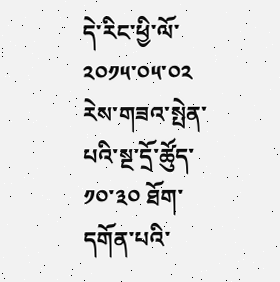དེ་རིང་ཕྱི་ལོ་ ༢༠༡༥་༠༥་༠༢ རེས་གཟའ་སྤེན་པའི་སྔ་དྲོ་ཚོུད་ ༡༠་༣༠ ཐོག་དགོན་པའི་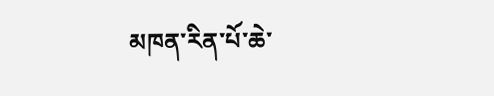མཁན་རིན་པོ་ཆེ་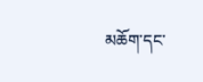མཆོག་དང་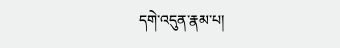དགེ་འདུན་རྣམ་པ།